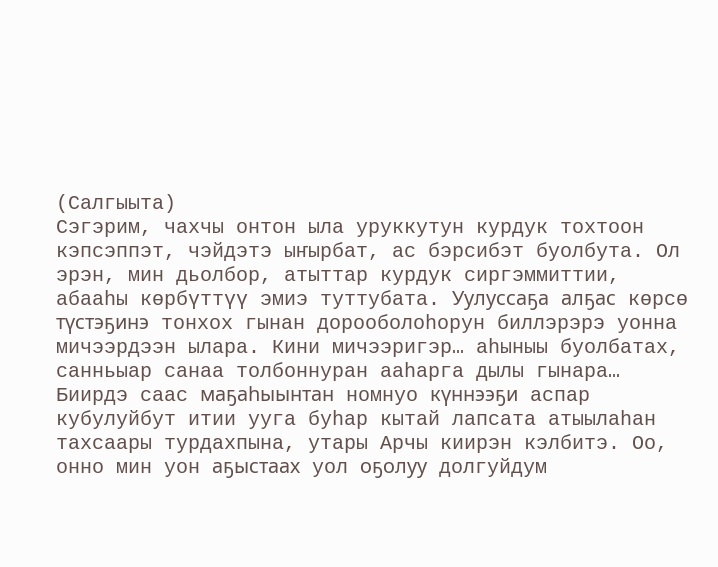(Салгыыта)
Сэгэрим, чахчы онтон ыла уруккутун курдук тохтоон кэпсэппэт, чэйдэтэ ыҥырбат, ас бэрсибэт буолбута. Ол эрэн, мин дьолбор, атыттар курдук сиргэммиттии, абааһы көрбүттүү эмиэ туттубата. Уулуссаҕа алҕас көрсө түстэҕинэ тонхох гынан дорооболоһорун биллэрэрэ уонна мичээрдээн ылара. Кини мичээригэр… аһыныы буолбатах, санньыар санаа толбоннуран ааһарга дылы гынара…
Биирдэ саас маҕаһыынтан номнуо күннээҕи аспар кубулуйбут итии ууга буһар кытай лапсата атыылаһан тахсаары турдахпына, утары Арчы киирэн кэлбитэ. Оо, онно мин уон аҕыстаах уол оҕолуу долгуйдум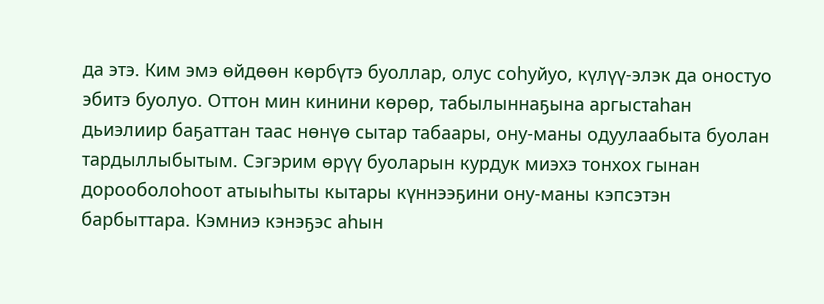да этэ. Ким эмэ өйдөөн көрбүтэ буоллар, олус соһуйуо, күлүү-элэк да оностуо эбитэ буолуо. Оттон мин кинини көрөр, табылыннаҕына аргыстаһан дьиэлиир баҕаттан таас нөнүө сытар табаары, ону-маны одуулаабыта буолан тардыллыбытым. Сэгэрим өрүү буоларын курдук миэхэ тонхох гынан дорооболоһоот атыыһыты кытары күннээҕини ону-маны кэпсэтэн барбыттара. Кэмниэ кэнэҕэс аһын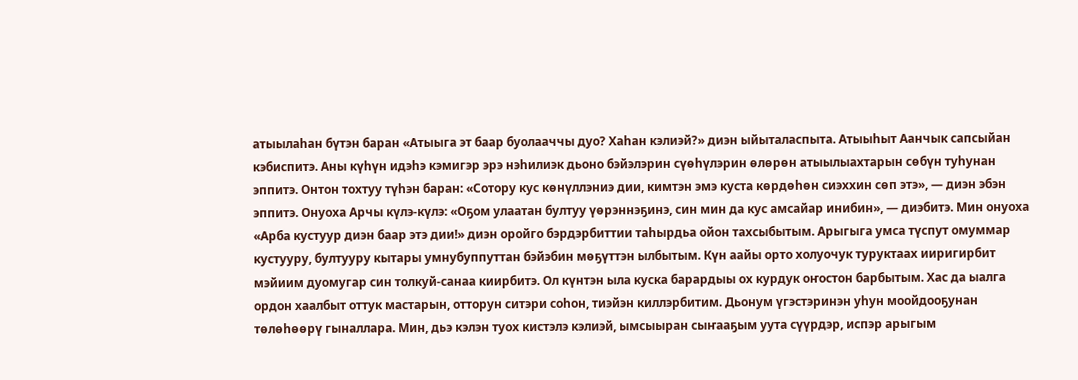атыылаһан бүтэн баран «Атыыга эт баар буолааччы дуо? Хаһан кэлиэй?» диэн ыйыталаспыта. Атыыһыт Аанчык сапсыйан кэбиспитэ. Аны күһүн идэһэ кэмигэр эрэ нэһилиэк дьоно бэйэлэрин сүөһүлэрин өлөрөн атыылыахтарын сөбүн туһунан эппитэ. Онтон тохтуу түһэн баран: «Сотору кус көнүллэниэ дии, кимтэн эмэ куста көрдөһөн сиэххин сөп этэ», — диэн эбэн эппитэ. Онуоха Арчы күлэ-күлэ: «Оҕом улаатан бултуу үөрэннэҕинэ, син мин да кус амсайар инибин», — диэбитэ. Мин онуоха «Арба кустуур диэн баар этэ дии!» диэн оройго бэрдэрбиттии таһырдьа ойон тахсыбытым. Арыгыга умса түспут омуммар кустууру, бултууру кытары умнубуппуттан бэйэбин мөҕүттэн ылбытым. Күн аайы орто холуочук туруктаах ииригирбит мэйиим дуомугар син толкуй-санаа киирбитэ. Ол күнтэн ыла куска барардыы ох курдук оҥостон барбытым. Хас да ыалга ордон хаалбыт оттук мастарын, отторун ситэри соһон, тиэйэн киллэрбитим. Дьонум үгэстэринэн уһун моойдооҕунан төлөһөөрү гыналлара. Мин, дьэ кэлэн туох кистэлэ кэлиэй, ымсыыран сыҥааҕым уута сүүрдэр, испэр арыгым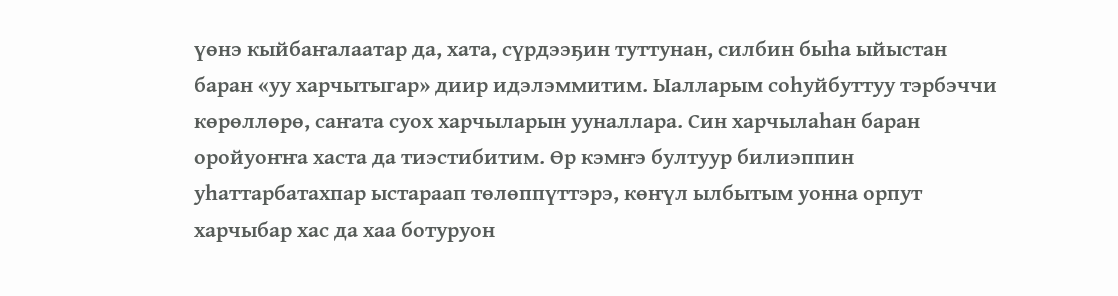үөнэ кыйбаҥалаатар да, хата, сүрдээҕин туттунан, силбин быһа ыйыстан баран «уу харчытыгар» диир идэлэммитим. Ыалларым соһуйбуттуу тэрбэччи көрөллөрө, саҥата суох харчыларын ууналлара. Син харчылаһан баран оройуоҥҥа хаста да тиэстибитим. Өр кэмҥэ бултуур билиэппин уһаттарбатахпар ыстараап төлөппүттэрэ, көҥүл ылбытым уонна орпут харчыбар хас да хаа ботуруон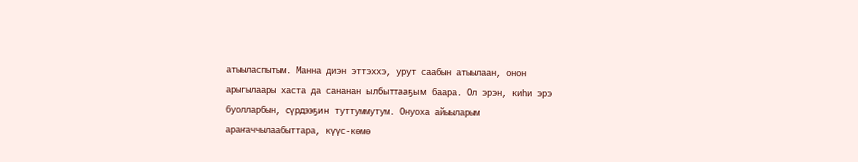атыыласпытым. Манна диэн эттэххэ, урут саабын атыылаан, онон арыгылаары хаста да сананан ылбыттааҕым баара. Ол эрэн, киһи эрэ буолларбын, сүрдээҕин туттуммутум. Онуоха айыыларым араҥаччылаабыттара, күүс-көмө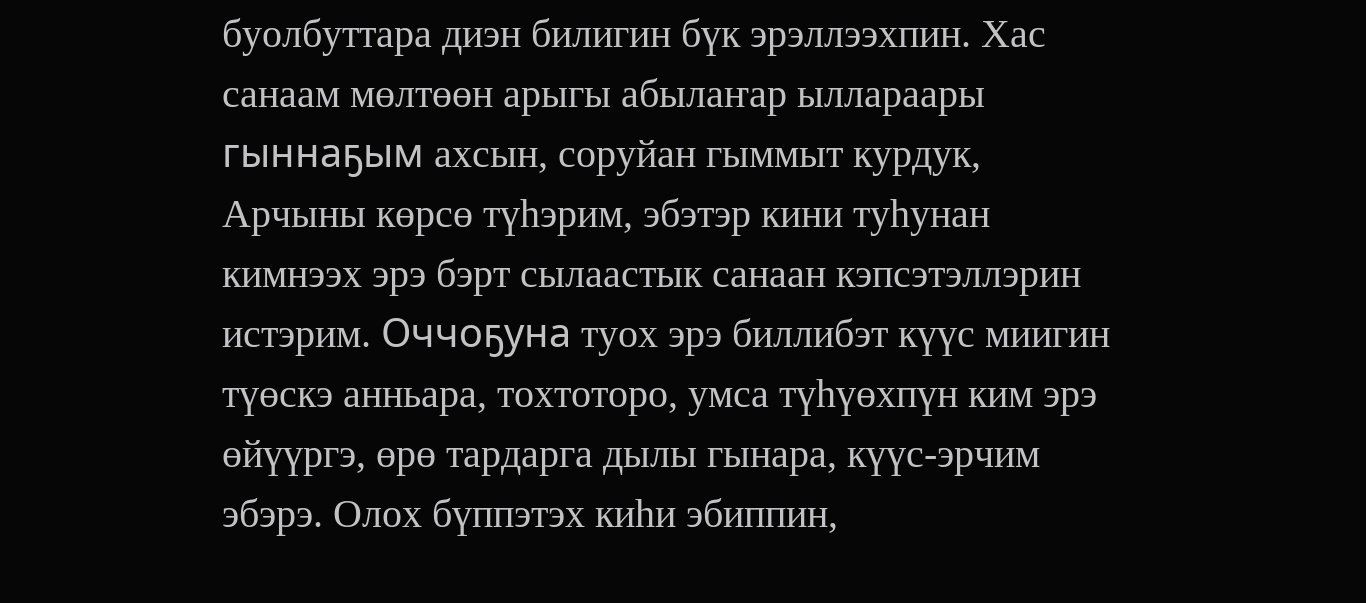буолбуттара диэн билигин бүк эрэллээхпин. Хас санаам мөлтөөн арыгы абылаҥар ыллараары гыннаҕым ахсын, соруйан гыммыт курдук, Арчыны көрсө түһэрим, эбэтэр кини туһунан кимнээх эрэ бэрт сылаастык санаан кэпсэтэллэрин истэрим. Оччоҕуна туох эрэ биллибэт күүс миигин түөскэ анньара, тохтоторо, умса түһүөхпүн ким эрэ өйүүргэ, өрө тардарга дылы гынара, күүс-эрчим эбэрэ. Олох бүппэтэх киһи эбиппин,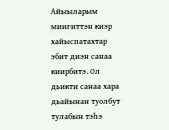Айыыларым миигиттэн киэр хайыспатахтар эбит диэн санаа киирбитэ. Ол дьикти санаа хара дьайынан туолбут тулабын тэһэ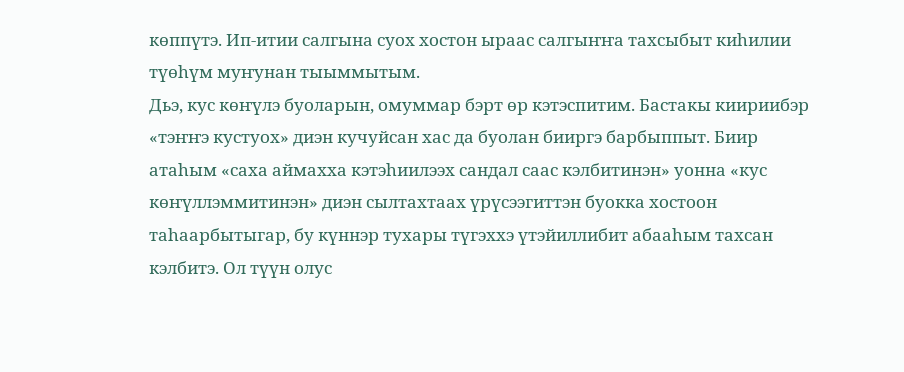көппүтэ. Ип-итии салгына суох хостон ыраас салгыҥҥа тахсыбыт киһилии түөһүм муҥунан тыыммытым.
Дьэ, кус көҥүлэ буоларын, омуммар бэрт өр кэтэспитим. Бастакы киириибэр «тэҥҥэ кустуох» диэн кучуйсан хас да буолан бииргэ барбыппыт. Биир атаһым «саха аймахха кэтэһиилээх сандал саас кэлбитинэн» уонна «кус көҥүллэммитинэн» диэн сылтахтаах үрүсээгиттэн буокка хостоон таһаарбытыгар, бу күннэр тухары түгэххэ үтэйиллибит абааһым тахсан кэлбитэ. Ол түүн олус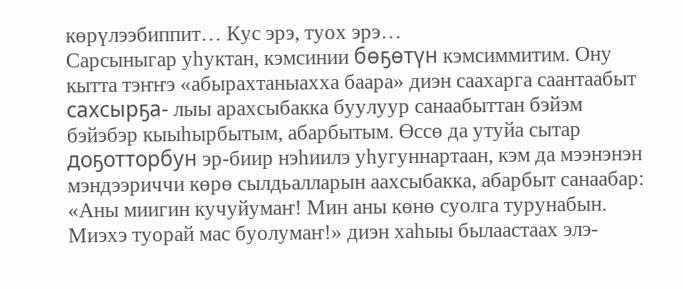көрүлээбиппит… Кус эрэ, туох эрэ…
Сарсыныгар уһуктан, кэмсинии бөҕөтүн кэмсиммитим. Ону кытта тэҥҥэ «абырахтаныахха баара» диэн саахарга саантаабыт сахсырҕа- лыы арахсыбакка буулуур санаабыттан бэйэм бэйэбэр кыыһырбытым, абарбытым. Өссө да утуйа сытар доҕотторбун эр-биир нэһиилэ уһугуннартаан, кэм да мээнэнэн мэндээриччи көрө сылдьалларын аахсыбакка, абарбыт санаабар: «Аны миигин кучуйумаҥ! Мин аны көнө суолга турунабын. Миэхэ туорай мас буолумаҥ!» диэн хаһыы былаастаах элэ-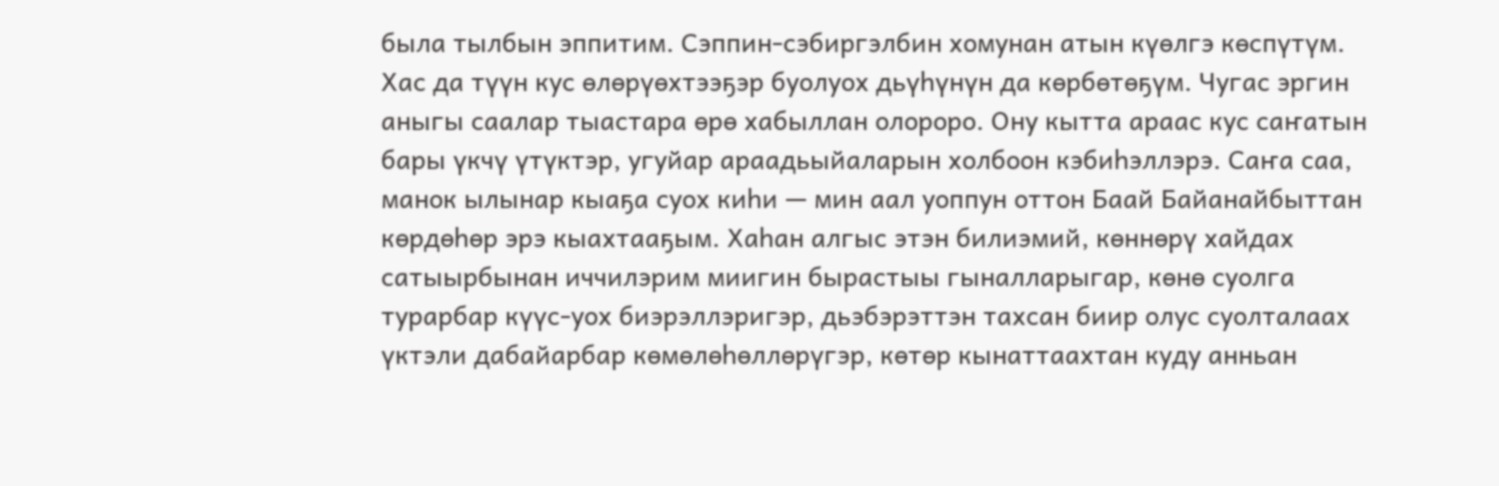была тылбын эппитим. Сэппин-сэбиргэлбин хомунан атын күөлгэ көспүтүм. Хас да түүн кус өлөрүөхтээҕэр буолуох дьүһүнүн да көрбөтөҕүм. Чугас эргин аныгы саалар тыастара өрө хабыллан олороро. Ону кытта араас кус саҥатын бары үкчү үтүктэр, угуйар араадьыйаларын холбоон кэбиһэллэрэ. Саҥа саа, манок ылынар кыаҕа суох киһи — мин аал уоппун оттон Баай Байанайбыттан көрдөһөр эрэ кыахтааҕым. Хаһан алгыс этэн билиэмий, көннөрү хайдах сатыырбынан иччилэрим миигин бырастыы гыналларыгар, көнө суолга турарбар күүс-уох биэрэллэригэр, дьэбэрэттэн тахсан биир олус суолталаах үктэли дабайарбар көмөлөһөллөрүгэр, көтөр кынаттаахтан куду анньан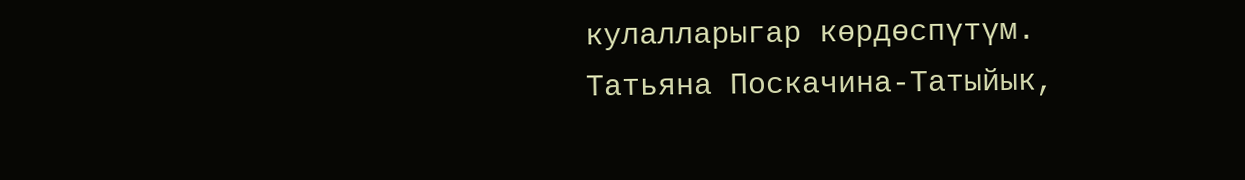кулалларыгар көрдөспүтүм.
Татьяна Поскачина-Татыйык,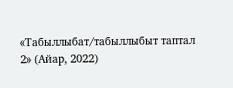«Табыллыбат/табыллыбыт таптал 2» (Айар, 2022)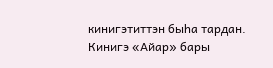кинигэтиттэн быһа тардан.
Кинигэ «Айар» бары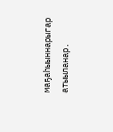маҕаһыыннарыгар атыыланар.